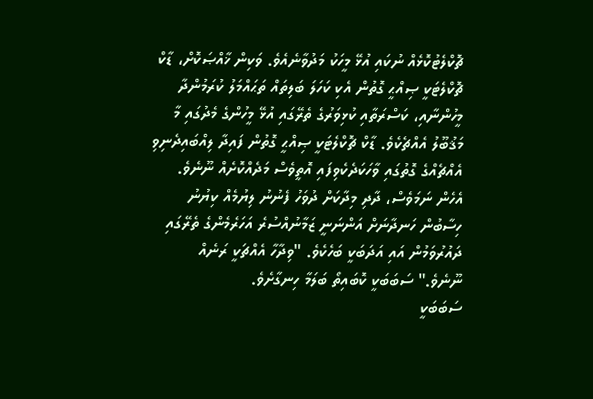ޗޮކްލެޓުކޮޅެއް ނުކައި އުޅޭ މީހަކު މަދުވާނެއެވެ. ވަކިން ޚާއްޞަކޮށް، ޑާކް ޗޮކްލެޓަކީ ޞިއްޙީ ގޮތުން އެކި ކަހަލަ ބަލިތައް ތަޙައްމަލު ކުރަމުންދާ މީހުންނާއި، ކަސްރަތާއި ކުޅިވަރުގެ ތެރޭގައި އުޅޭ މީހުންގެ މެދުގައި މާ މަޤުބޫލު އެއްޗެކެވެ. ޑާކް ޗޮކްލެޓަކީ ޞިއްޙީ ގޮތުން ފައިދާ ލިއްބައިދެނިވި އެއްޗެއްގެ ގޮތުގައި ވާހަކަދެކެވިފައި އޮތީވެސް މަދެއްކޮށެއް ނޫނެވެ. އެހެން ނަމަވެސް، ދާދި މިދާކަށް ދުވަހު ފެނުނު ލިޔުމެއް ކިޔުނު ހިސާބުން ހަނދާނަށް އަންނަނީ ޒަމާނުއްސުރެ އަހަރެމެންގެ ތެރޭގައި ދައުރުވަމުން އައި އަދަބަކީ ބަހެކެވެ. "ވިދާހާ އެއްޗަކީ ރަނެއް ނޫނެވެ." ސަބަބަކީ ކޮބައިތޯ ބަލަމާ ހިނގާށެވެ.
ސަބަބަކީ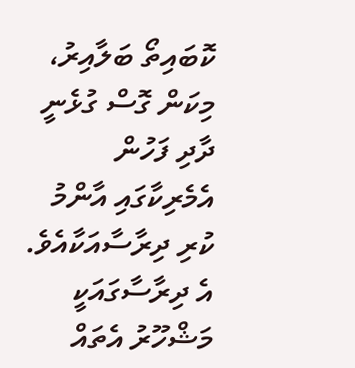ކޮބައިތޯ ބަލާއިރު، މިކަން ގޮސް ގުޅެނީ ދާދި ފަހުން އެމެރިކާގައި އާންމު ކުރި ދިރާސާއަކާއެވެ. އެ ދިރާސާގައަކީ މަޝްހޫރު އެތައް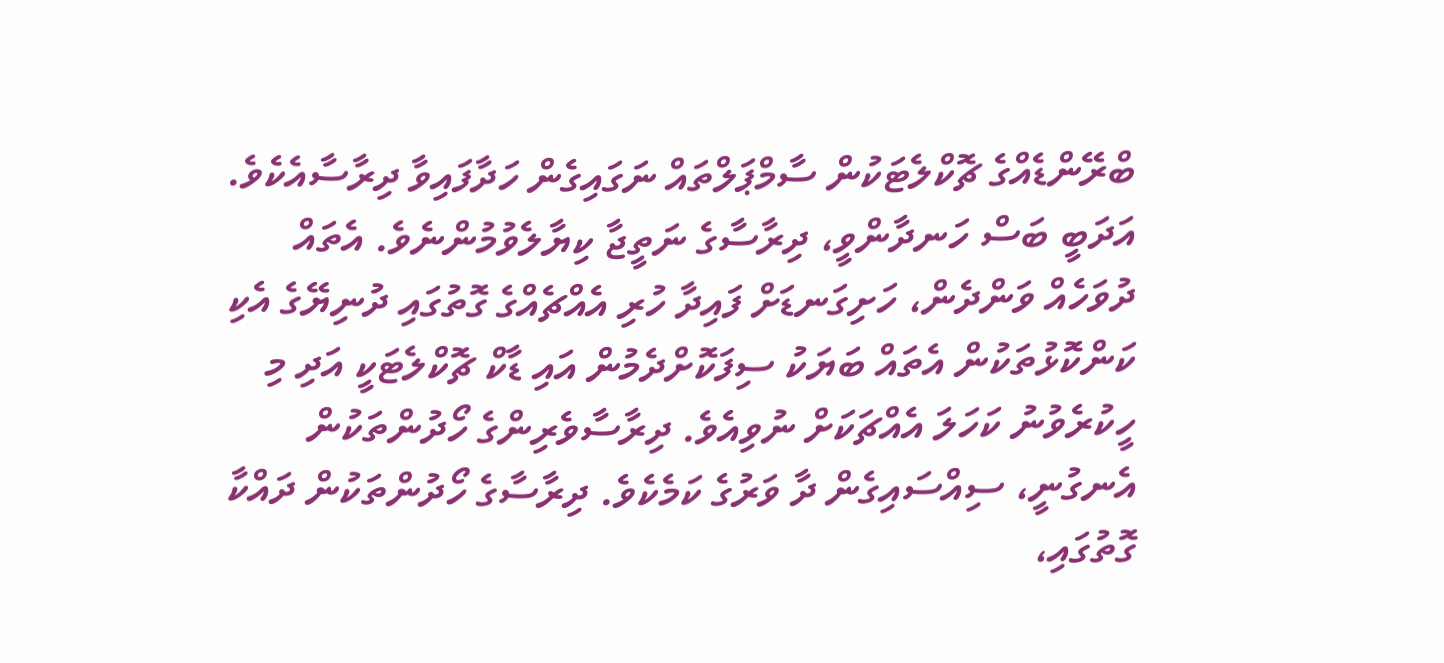ބްރޭންޑެއްގެ ޗޮކްލެޓަކުން ސާމްޕަލްތައް ނަގައިގެން ހަދާފައިވާ ދިރާސާއެކެވެ. އަދަބީ ބަސް ހަނދާންވީ، ދިރާސާގެ ނަތީޖާ ކިޔާލެވުމުންނެވެ. އެތައް ދުވަހެއް ވަންދެން، ހަށިގަނޑަށް ފައިދާ ހުރި އެއްޗެއްގެ ގޮތުގައި ދުނިޔޭގެ އެކި ކަންކޮޅުތަކުން އެތައް ބަޔަކު ސިފަކޮށްދެމުން އައި ޑާކް ޗޮކްލެޓަކީ އަދި މި ހީކުރެވުނު ކަހަލަ އެއްޗަކަށް ނުވިއެވެ. ދިރާސާވެރިންގެ ހޯދުންތަކުން އެނގުނީ، ސިއްސައިގެން ދާ ވަރުގެ ކަމެކެވެ. ދިރާސާގެ ހޯދުންތަކުން ދައްކާ ގޮތުގައި،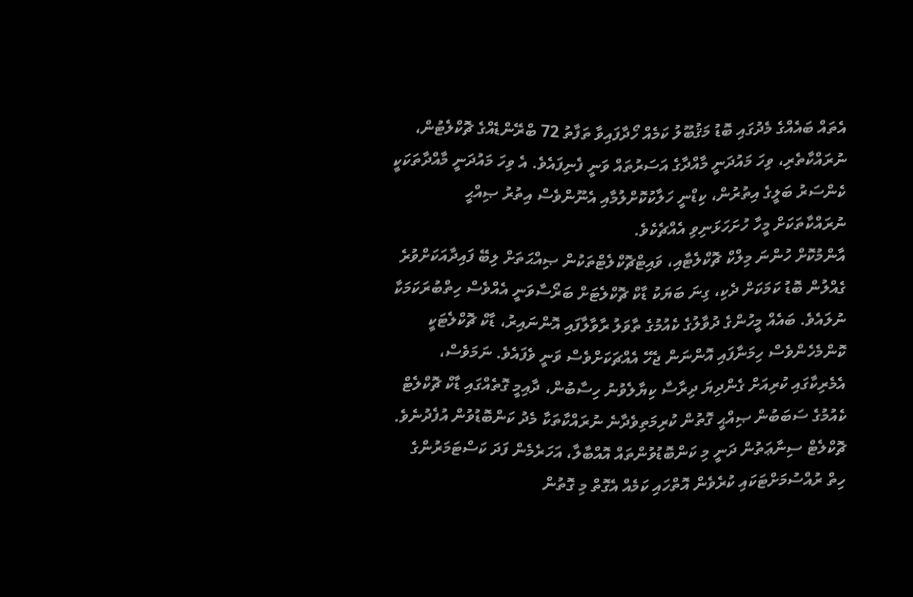އެތައް ބައެއްގެ މެދުގައި ބޮޑު މަޤުބޫލު ކަމެއް ހޯދާފައިވާ ތަފާތު 72 ބްރޭންޑެއްގެ ޗޮކްލެޓުން، ނުރައްކާތެރި، ވިހަ މައުދަނީ މާއްދާގެ އަސަރުތައް ވަނީ ފެނިފައެވެ. އެ ވިހަ މައުދަނީ މާއްދާތަކަކީ ކެންސަރު ބަލީގެ އިތުރުން، ކިޑްނީ ހަލާކުކޮށްލުމާއި އެނޫންވެސް އިތުރު ޞިއްޙީ ނުރައްކާތަކަށް މީހާ ހުށަހަޅަނިވި އެއްޗެކެވެ.
އާންމުކޮށް ހުންނަ މިލްކް ޗޮކްލެޓާއި، ވައިޓްޗޮކްލެޓްތަކުން ޞިއްޙަތަށް ލިބޭ ފައިދާއަކަށްވުރެ ގެއްލުން ބޮޑު ކަމަކަށް ދެކި، ގިނަ ބަޔަކު ޑާކް ޗޮކްލެޓަށް ބަރޯސާވަނީ އެއްވެސް ހިތްބުރަކަމަކާ ނުލައެވެ. ބައެއް މީހުންގެ ދުވާލުގެ ކެއުމުގެ ތާވަލު ރާވާލާފައި އޮންނައިރު، ޑާކް ޗޮކްލެޓަކީ ކޮންމެހެންވެސް ހިމަނާފައި އޮންނަން ޖެހޭ އެއްޗަކަށްވެސް ވަނީ ވެފައެވެ. ނަމަވެސް، އެމެރިކާގައި ކުރިއަށް ގެންދިޔަ ދިރާސާ ކިޔާލެވުނު ހިސާބުން، ދާއިމީ ގޮތެއްގައި ޑާކް ޗޮކްލެޓް ކެއުމުގެ ސަބަބުން ޞިއްޙީ ގޮތުން ކުރިމަތިވެދާނެ ނުރައްކާތަކާ މެދު ކަންބޮޑުވުން އުފެދުނެވެ.
ޗޮކްލެޓް ސިނާޢަތުން ދަނީ މި ކަންބޮޑުވުންތައް އޮއްބާލާ، އަހަރެމެން ފަދަ ކަސްޓަމަރުންގެ ހިތް ރުއްސުމަށްޓަކައި ކުރެވެން އޮތްހައި ކަމެއް އެގޮތް މި ގޮތުން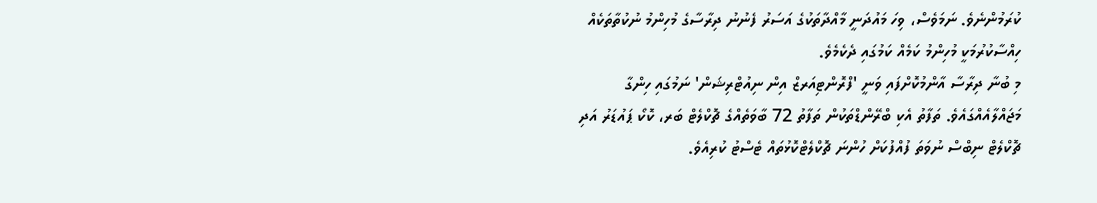ކުރަމުންނެވެ. ނަމަވެސް، ވިހަ މައުދަނީ މާއްދާތަކުގެ އަސަރު ފެނުނު ދިރާސާގެ މުހިންމު ނުކުތާތަކެއް ހިއްސާކުރުމަކީ މުހިންމު ކަމެއް ކަމުގައި ދެކެމެވެ.
މި ބުނާ ދިރާސާ އާންމުކޮށްފައި ވަނީ 'ފްރޮންޓިއަރޒް އިން ނިއުޓްރިޝަން' ނަމުގައި ހިންގާ މަޖައްލާއެއްގައެވެ. ތަފާތު އެކި ބްރޭންޑްތަކުން ތަފާތު 72 ބާވަތެއްގެ ޗޮކްލެޓް ބަރ، ކޮކޯ ޕައުޑަރު އަދި ޗޮކްލެޓް ނިބްސް ނުވަތަ ފުއްފުކަށް ހުންނަ ޗޮކްލެޓްކޮޅުތައް ޓެސްޓު ކުރިއެވެ.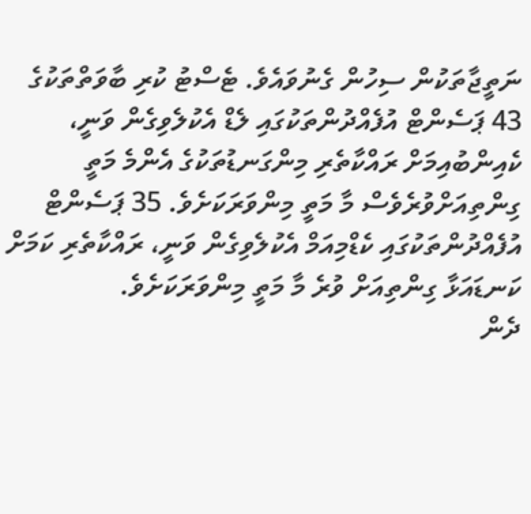ނަތީޖާތަކުން ސިހުން ގެނުވައެވެ. ޓެސްޓު ކުރި ބާވަތްތަކުގެ 43 ޕަސެންޓް އުފެއްދުންތަކުގައި ލެޑް އެކުލެވިގެން ވަނީ، ކެއިންބުއިމަށް ރައްކާތެރި މިންގަނޑުތަކުގެ އެންމެ މަތީ ގިންތިއަށްވުރެވެސް މާ މަތީ މިންވަރަކަށެވެ. 35 ޕަސެންޓް އުފެއްދުންތަކުގައި ކެޑްމިއަމް އެކުލެވިގެން ވަނީ، ރައްކާތެރި ކަމަށް ކަނޑައަޅާ ގިންތިއަށް ވުރެ މާ މަތީ މިންވަރަކަށެވެ.
ދެން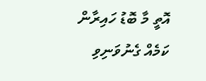އޮތީ މާ ބޮޑު ހައިރާން ކަމެއް ގެނުވަނިވި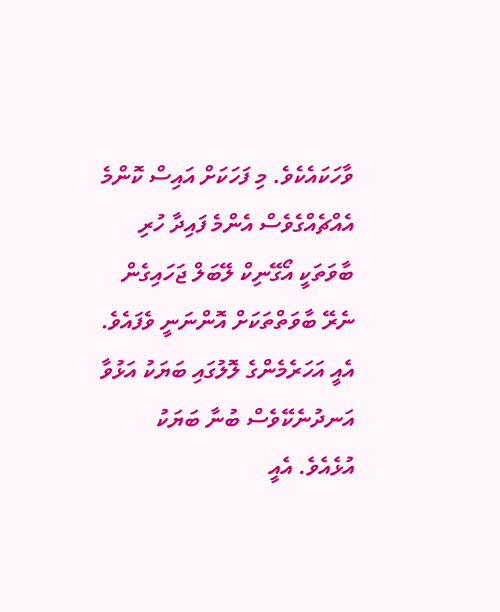ވާހަކައެކެވެ. މި ފަހަކަށް އައިސް ކޮންމެ އެއްޗެއްގެވެސް އެންމެ ފައިދާ ހުރި ބާވަތަކީ އޯގޭނިކް ލޭބަލް ޖަހައިގެން ނެރޭ ބާވަތްތަކަށް އޮންނަނީ ވެފައެވެ. އެއީ އަހަރެމެންގެ ލޮލުގައި ބަޔަކު އަޅުވާ އަނދުނެކޭވެސް ބުނާ ބަޔަކު އުޅެއެވެ. އެއީ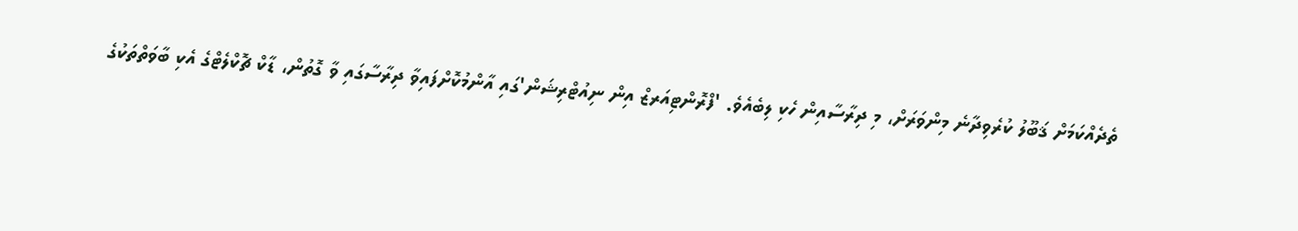ތެދެއްކަމަށް ޤަބޫލު ކުރެވިދާނެ މިންވަރަށް، މި ދިރާސާއިން ހެކި ލިބެއެވެ. 'ފްރޮންޓިއަރޒް އިން ނިއުޓްރިޝަން'ގައި އާންމުކޮށްފައިވާ ދިރާސާގައި ވާ ގޮތުން، ޑާކް ޗޮކްލެޓްގެ އެކި ބާވަތްތަކުގެ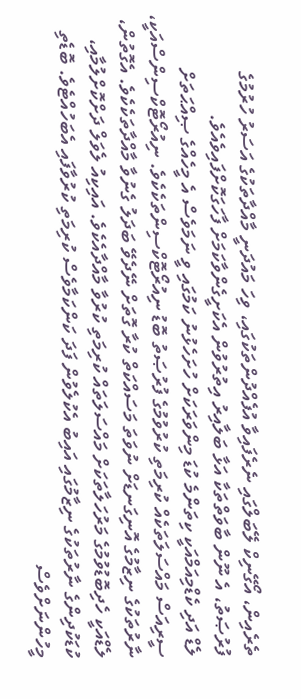ތެރެއިން، އޯގޭނިކް ލޭބަލްގައި ނެރެފައިވާ އުފެއްދުންތަކުގައި، ވިހަ މައުދަނީ މާއްދާތަކުގެ އަސަރު ހުރުމުގެ ފުރުޞަތު، އެ ނޫން ބާވަތްތަކާ އަޅާ ބަލާއިރު އިތުރުވުން އެކަށީގެންވާކަމަށް ފާހަގަކޮށްފައިވެއެވެ.
ލެޑް އަދި ކެޑްމިއަމްއަކީ ކިތަންމެ ކުޑަ މިންވަރަކަށް ހުށަހެޅުނު ކަމުގައި ވީ ނަމަވެސް އެ މީހެއްގެ ޞިއްޙަތަށް ސީރިއަސް މައްސަލަތަކެއް ކުރިމަތި ކުރުވުމުގެ ފުރުޞަތު ބޮޑު ނިއުރޯޓޮކްސިންތަކެކެވެ. ނިއުރޯޓޮކްސިންސްއަކީ، ނާރުތަކުގެ ނިޒާމުގެ އޮނިގަނޑަށް ނުވަތަ މަސައްކަތް ކުރާ ގޮތަށް ނޭދެވޭ ބަދަލު ގެނުވާ މާއްދާތަކެކެވެ. އެގޮތުން، ލެޑްއަކީ ހެދިބޮޑުވުމުގެ މަރުހަލާތަކަށް މައްސަލަތައް ކުރިމަތި ކުރުވާ މާއްދާއެކެވެ. އައިކިއު ލެވަލް ދަށްކޮށްލުމާއި، ކުޑަކުދިންގެ ނާރުތަކުގެ ނިޒާމުގައި އައިބު އެކުލެވުން ފަދަ ކަންކަމާވެސް ކުރިމަތި ކުރުވާފައި އެބަހުއްޓެވެ. ބޮޑެތި މީހުންނަށްވެސް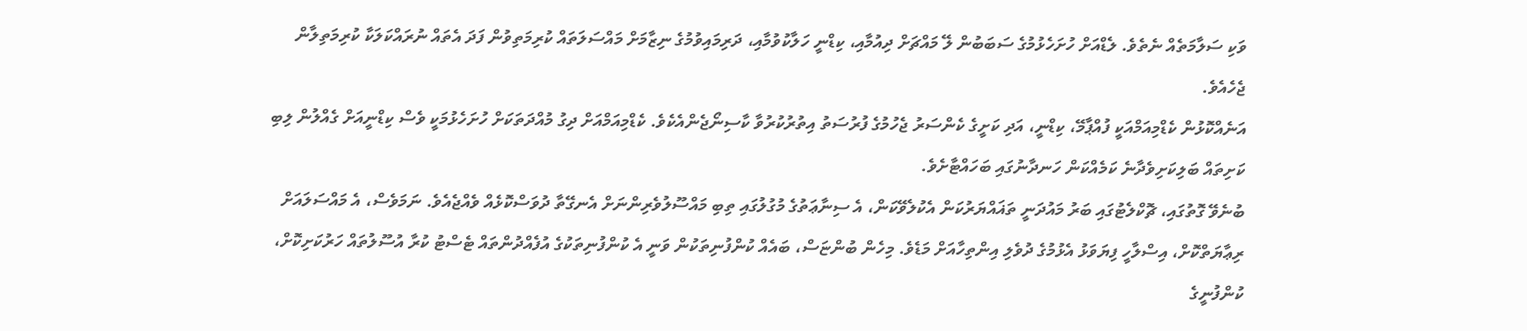ވަކި ސަލާމަތެއް ނެތެވެ. ލެޑްއަށް ހުށަހެޅުމުގެ ސަބަބުން ލޭ މައްޗަށް ދިއުމާއި، ކިޑްނީ ހަލާކުވުމާއި، ދަރިމައިވުމުގެ ނިޒާމަށް މައްސަލަތައް ކުރިމަތިވުން ފަދަ އެތައް ނުރައްކަލަކާ ކުރިމަތިލާން ޖެހެއެވެ.
އަނެއްކޮޅުން ކެޑްމިއަމްއަކީ ފުއްޕާމޭ، ކިޑްނީ، އަދި ކަށީގެ ކެންސަރު ޖެހުމުގެ ފުރުސަތު އިތުރުކުރުވާ ކާސިނޯޖެންއެކެވެ. ކެޑްމިއަމްއަށް ދިގު މުއްދަތަކަށް ހުށަހެޅުމަކީ ވެސް ކިޑްނީއަށް ގެއްލުން ލިބި ކަށިތައް ބަލިކަށިވެދާނެ ކަމެއްކަން ހަނދާނުގައި ބަހައްޓާށެވެ.
ބުނެވޭ ގޮތުގައި، ޗޮކްލެޓުގައި ބަރު މައުދަނީ ތަޣައްޔަރުކަން އެކުލެވޭކަން، އެ ސިނާޢަތުގެ މުގުލުގައި ތިބި މައްސޫލުވެރިންނަށް އެނގޭތާ ދުވަސްކޮޅެއް ވެއްޖެއެވެ. ނަމަވެސް، އެ މައްސަލައަށް ރިޢާޔަތްކޮށް، އިސްލާހީ ފިޔަވަޅު އެޅުމުގެ ދުވެލި އިންތިހާއަށް މަޑެވެ. މިހެން ބުންޏަސް، ބައެއް ކުންފުނިތަކުން ވަނީ އެ ކުންފުނިތަކުގެ އުފެއްދުންތައް ޓެސްޓު ކުރާ އުސޫލުތައް ހަރުކަށިކޮށް، ކުންފުނީގެ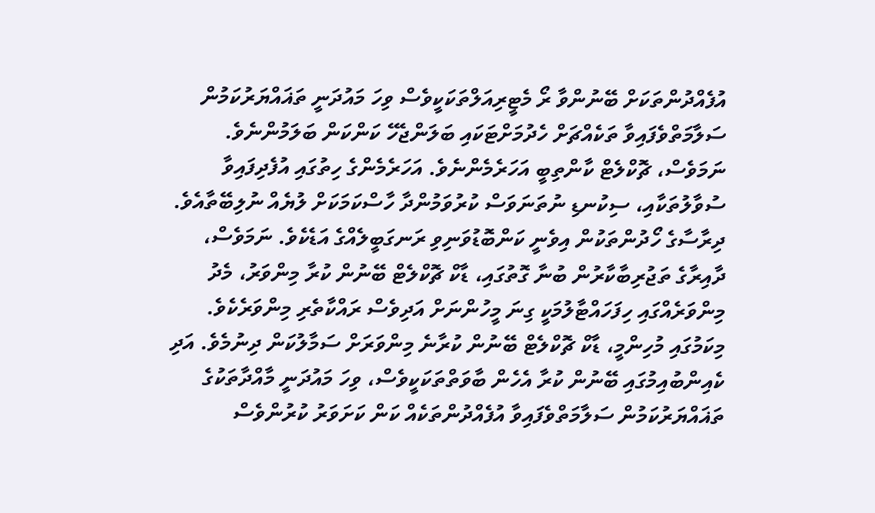އުފެއްދުންތަކަށް ބޭނުންވާ ރޯ މެޓީރިއަލްތަކަކީވެސް ވިހަ މައުދަނީ ތަޣައްޔަރުކަމުން ސަލާމަތްވެފައިވާ ތަކެއްޗަށް ހެދުމަށްޓަކައި ބަލަންޖެހޭ ކަންކަން ބަލަމުންނެވެ.
ނަމަވެސް، ޗޮކްލެޓް ކާންތިބީ އަހަރެމެންނެވެ. އަހަރެމެންގެ ހިތުގައި އުފެދިފައިވާ ސުވާލުތަކާއި، ސިކުނޑި ނުތަނަވަސް ކުރުވަމުންދާ ހާސްކަމަކަށް ލުޔެއް ނުލިބޭތާއެވެ. ދިރާސާގެ ހޯދުންތަކުން އިވެނީ ކަންބޮޑުވަނިވި ރަނގަބީލެއްގެ އަޑެކެވެ. ނަމަވެސް، ދާއިރާގެ ތަޖުރިބާކާރުން ބުނާ ގޮތުގައި، ޑާކް ޗޮކްލެޓް ބޭނުން ކުރާ މިންވަރު، މެދު މިންވަރެއްގައި ހިފަހައްޓާލުމަކީ ގިނަ މީހުންނަށް އަދިވެސް ރައްކާތެރި މިންވަރެކެވެ.
މިކަމުގައި މުހިންމީ، ޑާކް ޗޮކްލެޓް ބޭނުން ކުރާނެ މިންވަރަށް ސަމާލުކަން ދިނުމެވެ. އަދި ކެއިންބުއިމުގައި ބޭނުން ކުރާ އެހެން ބާވަތްތަކަކީވެސް، ވިހަ މައުދަނީ މާއްދާތަކުގެ ތަޣައްޔަރުކަމުން ސަލާމަތްވެފައިވާ އުފެއްދުންތަކެއް ކަން ކަށަވަރު ކުރުންވެސް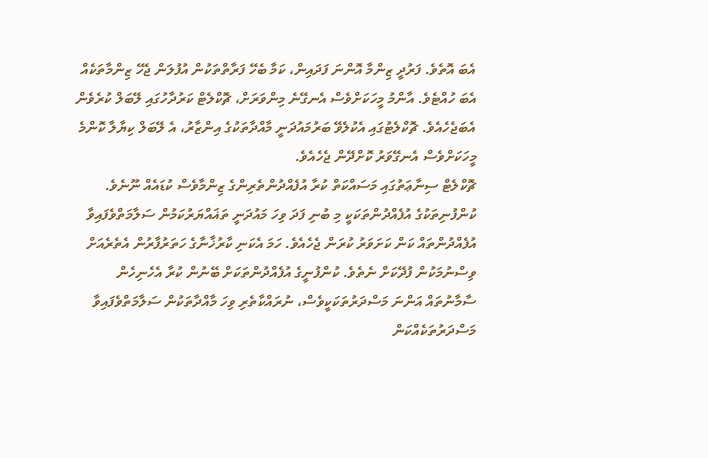އެބަ އޮތެވެ. ފަރުދީ ޒިންމާ އޮންނަ ފަދައިން، ކަމާ ބެހޭ ފަރާތްތަކުން އުފުލަން ޖެހޭ ޒިންމާތަކެއް އެބަ ހުއްޓެވެ. އާންމު މީހަކަށްވެސް އެނގޭނެ މިންވަރަށް، ޗޮކްލެޓް ކަރުދާހުގައި ލޭބަލް ކުރެވެން އެބަޖެހެއެވެ. ޗޮކްލެޓުގައި އެކުލެވޭ ބަރުމައުދަނީ މާއްދާތަކުގެ އިންޒާރު، އެ ލޭބަލް ކިޔާލާ ކޮންމެ މީހަކަށްވެސް އެނގޭވަރު ކޮށްދޭން ޖެހެއެވެ.
ޗޮކްލެޓް ސިނާޢަތުގައި މަސައްކަތް ކުރާ އުފެއްދުންތެރިންގެ ޒިންމާވެސް ކުޑައެއް ނޫނެވެ. ކުންފުނިތަކުގެ އުފެއްދުންތަކަކީ މި ބުނި ފަދަ ވިހަ މައުދަނީ ތަޣައްޔަރުކަމުން ސަލާމަތްވެފައިވާ އުފެއްދުންތައް ކަން ކަށަވަރު ކުރަން ޖެހެއެވެ. ހަމަ އެކަނި ކާރުޚާނާގެ ހަތަރުފާރުން އެތެރެއަށް ވިސްނުމަކުން ފުދޭކަށް ނެތެވެ. ކުންފުނީގެ އުފެއްދުންތަކަށް ބޭނުން ކުރާ އެހެނިހެން ސާމާނުތައް އަންނަ މަސްދަރުތަކަކީވެސް، ނުރައްކާތެރި ވިހަ މާއްދާތަކުން ސަލާމަތްވެފައިވާ މަސްދަރުތަކެއްކަން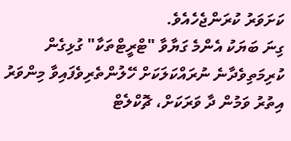ކަށަވަރު ކުރަންޖެހެއެވެ.
ގިނަ ބަޔަކު އެންމެ ގަޔާވާ "ޓްރީޓްތަކާ" ގުޅިގެން ކުރިމަތިވެދާނެ ނުރައްކަލަކަށް ހޭލުންތެރިވެފައިވާ މިންވަރު އިތުރު ވަމުން ދާ ވަރަކަށް، ޗޮކްލެޓް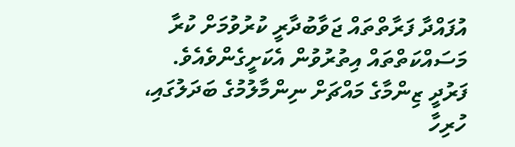އުފައްދާ ފަރާތްތައް ޖަވާބުދާރީ ކުރުވުމަށް ކުރާ މަސައްކަތްތައް އިތުރުވުން އެކަށީގެންވެއެވެ. ފަރުދީ ޒިންމާގެ މައްޗަށް ނިންމާލުމުގެ ބަދަލުގައި، ހުރިހާ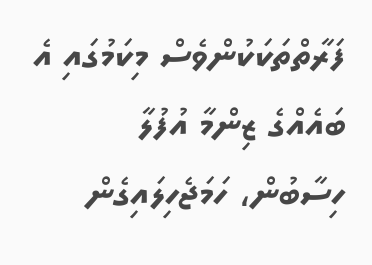ފަރާތްތަކަކުންވެސް މިކަމުގައި އެ ބައެއްގެ ޒިންމާ އުފުލާ ހިސާބުން، ހަމަޖެހިލައިގެން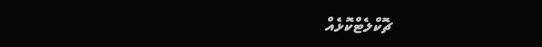ޗޮކްލެޓްކޮޅެއް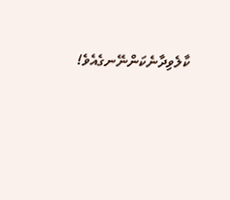ކާލެވިދާނެކަންނޭނގެއެވެ!